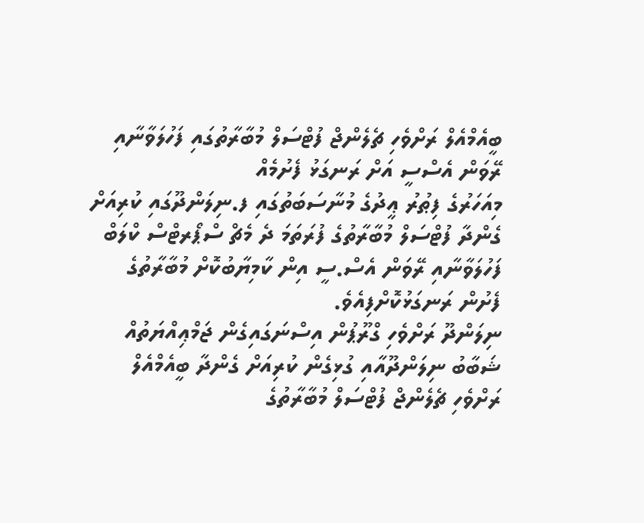ބީއެމްއެލް ރަށްވެހި ޗެލެންޖް ފުޓްސަލް މުބާރާތުގައި ފަހުލަވާނާއި ރޭވަން އެސްސީ އަށް ރަނގަޅު ފެށުމެއް
މިއަހަރުގެ ފިޠުރު ޢީދުގެ މުނާސަބަތުގައި ފ.ނިލަންދޫގައި ކުރިއަށް ގެންދާ ފުޓްސަލް މުބާރާތުގެ ފުރަތަމަ ދެ މެޗް ސްޕޯރޓްސް ކްލަބް ފަހުލަވާނާއި ރޭވަން އެސް.ސީ އިން ކާމިޔާބުކޮށް މުބާރާތުގެ ފެށުން ރަނގަޅުކޮށްފިއެވެ.
ނިލަންދޫ ރަށްވެހި ގްރޫޕުން އިސްނަގައިގެން ޖަމްޢިއްޔަތުއް ޝަބާބު ނިލަންދޫއާއި ގުޅިގެން ކުރިއަށް ގެންދާ ބީއެމްއެލް ރަށްވެހި ޗެލެންޖް ފުޓްސަލް މުބާރާތުގެ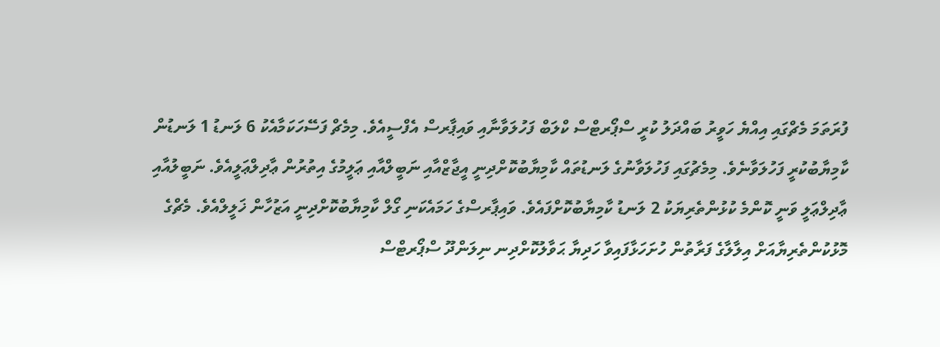ފުރަތަމަ މެޗްގައި އިއްޔެ ހަވީރު ބައްދަލު ކުރީ ސްޕޯރޓްސް ކްލަބް ފަހުލަވާނާއި ވައިޕާރސް އެފްސީއެވެ. މިމެޗް ފަސޭހަކަމާއެކު 6 ލަނޑު 1 ލަނޑުން ކާމިޔާބުކުރީ ފަހުލަވާނެވެ. މިމެޗުގައި ފަހުލަވާނުގެ ލަނޑުތައް ކާމިޔާބުކޮށްދިނީ އީޖާޒްއާއި ނަބީލްއާއި ޢަލީމުގެ އިތުރުން ޢާދިލްޢަލީއެވެ. ނަބީލުއާއި ޢާދިލްޢަލީ ވަނީ ކޮންމެ ކުޅުންތެރިޔަކު 2 ލަނޑު ކާމިޔާބުކޮށްފައެވެ. ވައިޕާރސްގެ ހަމައެކަނި ގޯލް ކާމިޔާބުކޮށްދިނީ އަޒުހާން ޚަލީލްއެވެ. މެޗްގެ މޮޅުކުންތެރިޔާއަށް އިލާލާގެ ފަރާތުން ހުށަހަޅާފައިވާ ހަދިޔާ ޙަވާލުކޮށްދިނ ނިލަންދޫ ސްޕޯރޓްސް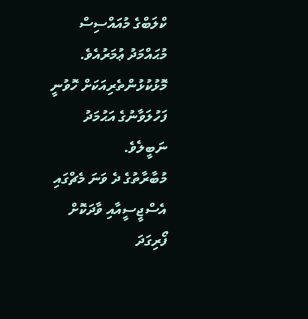ކްލަބްގެ މުއައްސިސް މުޙައްމަދު ޢުމަރުއެވެ. މޮޅުކުޅުންތެރިއަކަށް ހޮވުނީ ފަހުލަވާނުގެ އަޙުމަދު ނަބީލެވެ.
މުބާރާތުގެ ދެ ވަނަ މެޗްގައި އެސްޖީސީއާއި ވާދަކޮށް ފޯރިގަދަ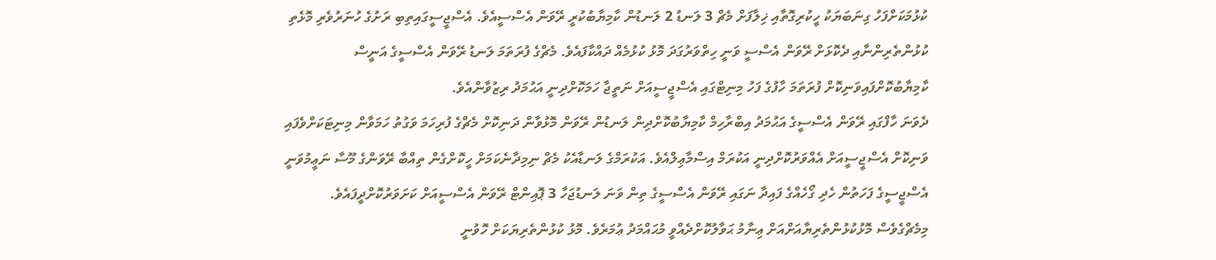ކުޅުމަކަށްފަހު ގިނަބަޔަކު ހީކުރިގޮތާއި ޚިލާފަށް މެޗް 3 ލަނޑު 2 ލަނޑުން ކާމިޔާބުކުރީ ރޭވަން އެސްސީއެވެ. އެސްޖީސީގައިތިބި ރަށުގެ ހުނަރުވެރި މޮޅެތި ކުޅުންތެރިންނާއި ދެކޮޅަށް ރޭވަން އެސްސީ ވަނީ ހިތްވަރުގަދަ މޮޅު ކުޅުމެއް ދައްކާފައެވެ. މެޗްގެ ފުރަތަމަ ލަނޑު ރޭވަން އެސްސީގެ އަނީސް ކާމިޔާބުކޮށްފައިވަނިކޮށް ފުރަތަމަ ހާފުގެ ފަހު މިނިޓްގައި އެސްޖީސީއަށް ނަތީޖާ ހަމަކޮށްދިނީ އަޙުމަދު ރިޒުވާންއެވެ.
ދެވަނަ ހާފްގައި ރޭވަން އެސްސީގެ އަޙުމަދު އިބްރާހިމް ކާމިޔާބުކޮށްދިން ލަނޑުން ރޭވަން މޮޅުވާން ދަނިކޮށް މެޗްގެ ފުރިހަމަ ވަގުތު ހަމަވާން މިނިޓަކަށްވެފައި ވަނިކޮށް އެސްޖީސީއަށް އެއްވަރުކޮށްދިނީ އަކުރަމް އިސްމާޢިލްއެވެ. އަކުރަމްގެ ލަނޑާއެކު މެޗް ނިމިދާނެކަމަށް ހީކޮށްގެން ތިއްބާ ރޭވަންގެ މޫސާ ނަޢީމުވަނީ އެސްޖީސީގެ ފަހަތުން ހެދި ގޯހެއްގެ ފައިދާ ނަގައި ރޭވަން އެސްސީގެ ތިން ވަނަ ލަނޑުޖަހާ 3 ޕޮއިންޓް ރޭވަން އެސްސީއަށް ކަށަވަރުކޮށްދީފައެވެ.
މިމެޗްގެވެސް މޮޅުކުޅުންތެރިޔާއަށްއަށް ޢިނާމު ޙަވާލުކޮށްދެއްވީ މުޙައްމަދު ޢުމަރެވެ. މޮޅު ކުޅުންތެރިޔަކަށް ހޮވުނީ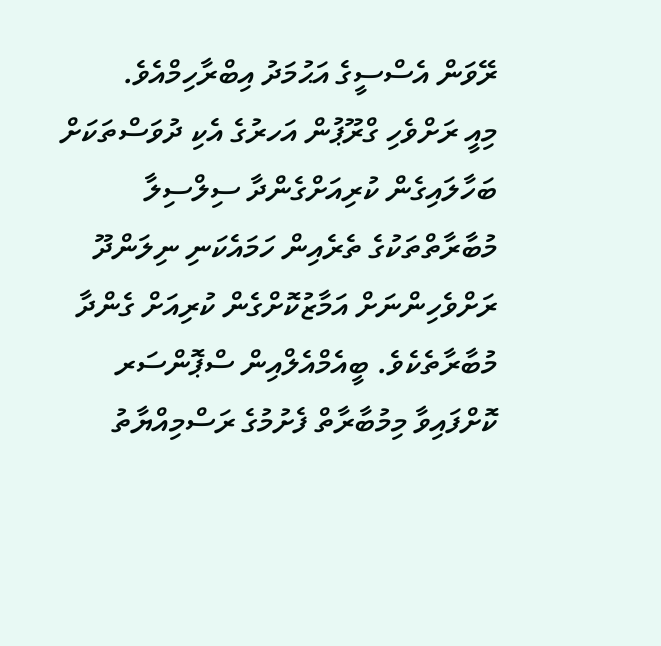ރޭވަން އެސްސީގެ އަޙުމަދު އިބްރާހިމްއެވެ.
މިއީ ރަށްވެހި ގްރޫޕުން އަހރުގެ އެކި ދުވަސްތަކަށް ބަހާލައިގެން ކުރިއަށްގެންދާ ސިލްސިލާ މުބާރާތްތަކުގެ ތެރެއިން ހަމައެކަނި ނިލަންދޫ ރަށްވެހިންނަށް އަމާޒުކޮށްގެން ކުރިއަށް ގެންދާ މުބާރާތެކެވެ. ބީއެމްއެލްއިން ސްޕޮންސަރ ކޮށްފައިވާ މިމުބާރާތް ފެށުމުގެ ރަސްމިއްޔާތު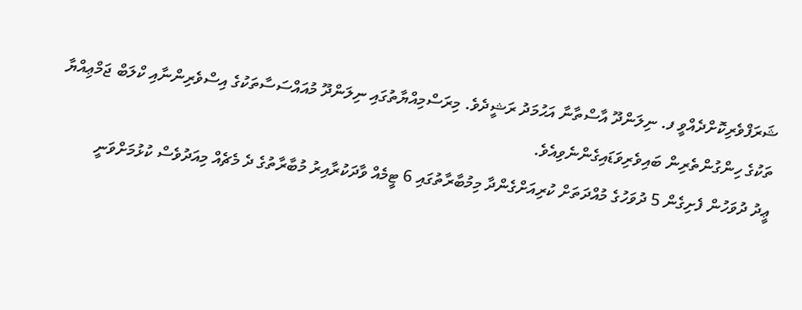ޝަރަފްވެރިކޮށްދެއްވީ ފ. ނިލަންދޫ އާސްތާނާ އަޙުމަދު ރަޝީދެވެ. މިރަސްމިއްޔާތުގައި ނިލަންދޫ މުއައްސަސާތަކުގެ އިސްވެރިންނާއި ކްލަބް ޖަމްޢިއްޔާ ތަކުގެ ހިންގުންތެރިން ބައިވެރިވަޑައިގެންނެވިއެވެ.
ޢީދު ދުވަހުން ފެށިގެން 5 ދުވަހުގެ މުއްދަތަށް ކުރިއަށްގެންދާ މިމުބާރާތުގައި 6 ޓީމެއް ވާދަކުރާއިރު މުބާރާތުގެ ދެ މެޗެއް މިއަދުވެސް ކުޅުމަށްވަނީ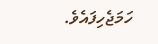ހަމަޖެހިފައެވެ.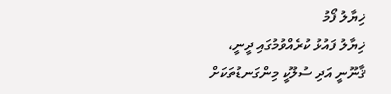ޚިޔާލު ފޯމު
ޚިޔާލު ފައުޅު ކުރެއްވުމުގައި ދީނީ، ޤާނޫނީ އަދި ސުލޫކީ މިންގަނޑުތަކަށް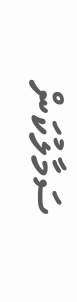ސަމާލުކަން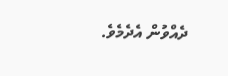ދެއްވުން އެދެމެވެ.